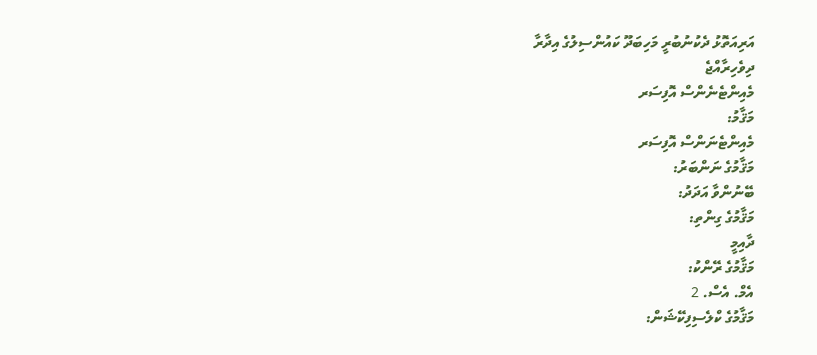އަރިއަތޮޅު ދެކުނުބުރީ މަހިބަދޫ ކައުންސިލުގެ އިދާރާ
ދިވެހިރާއްޖެ
މެއިންޓެނެންސް އޮފިސަރ
މަޤާމު:
މެއިންޓެނަންސް އޮފިސަރ
މަޤާމުގެ ނަންބަރު:
ބޭނުންވާ އަދަދު:
މަޤާމުގެ ގިންތި:
ދާއިމީ
މަޤާމުގެ ރޭންކު:
އެމް. އެސް. 2
މަޤާމުގެ ކްލެސިފިކޭޝަން: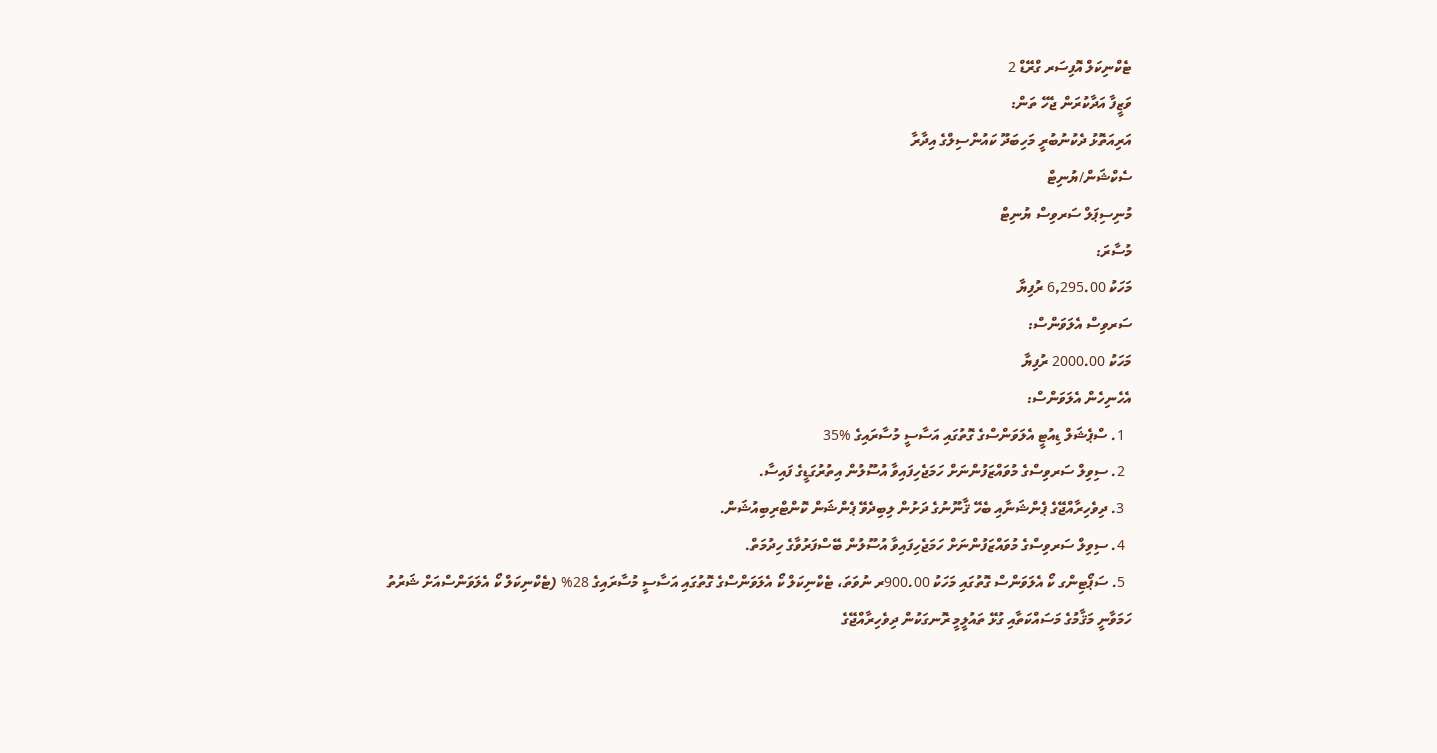ޓެކްނިކަލް އޮފިސަރ ގްރޭޑް 2
ވަޒީފާ އަދާކުރަން ޖެހޭ ތަން:
އަރިއަތޮޅު ދެކުނުބުރީ މަހިބަދޫ ކައުންސިލްގެ އިދާރާ
ސެކްޝަން/ޔުނިޓް
މުނިސިޕަލް ސަރވިސް ޔުނިޓް
މުސާރަ:
މަހަކު 6,295.00 ރުފިޔާ
ސަރވިސް އެލަވަންސް:
މަހަކު 2000.00 ރުފިޔާ
އެހެނިހެން އެލަވަންސް:
  1. ސްޕެޝަލް ޑިއުޓީ އެލަވަންސްގެ ގޮތުގައި އަސާސީ މުސާރައިގެ %35
  2. ސިވިލް ސަރވިސްގެ މުވައްޒަފުންނަށް ހަމަޖެހިފައިވާ އުސޫލުން އިތުރުގަޑީގެ ފައިސާ.
  3. ދިވެހިރާއްޖޭގެ ޕެންޝަނާއި ބެހޭ ޤާނޫނުގެ ދަށުން ލިބިދެވޭ ޕެންޝަން ކޮންޓްރިބިއުޝަން.
  4. ސިވިލް ސަރވިސްގެ މުވައްޒަފުންނަށް ހަމަޖެހިފައިވާ އުސޫލުން ބޭސްފަރުވާގެ ހިދުމަތް.
  5. ސަޕޯޓިންގ ކޯ އެލަވަންސް ގޮތުގައި މަހަކު 900.00ރ ނުވަތަ، ޓެކްނިކަލް ކޯ އެލަވަންސްގެ ގޮތުގައި އަސާސީ މުސާރައިގެ 28% (ޓެކްނިކަލް ކޯ އެލަވަންސްއަށް ޝަރުތު ހަމަވާނީ މަޤާމުގެ މަސައްކަތާއި ގުޅޭ ތައުލީމީ ރޮނގަކުން ދިވެހިރާއްޖޭގެ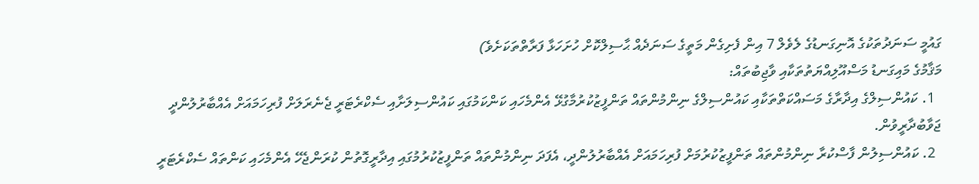ގައުމީ ސަނަދުތަކުގެ އޮނިގަނޑުގެ ލެވެލް 7 އިން ފެށިގެން މަތީގެ ސަނަދެއް ޙާސިލްކޮށް ހުށަހަޅާ ފަރާތްތަކަށެވެ)
މަޤާމުގެ މައިގަނޑު މަސްއޫލިއްޔަތުތަކާއި ވާޖިބުތައް:
  1. ކައުންސިލްގެ އިދާރާގެ މަސައްކަތްތަކާއި ކައުންސިލްގެ ނިންމުންތައް ތަންފީޒުކުރުމާގުޅޭ އެންމެހައި ކަންކަމުގައި ކައުންސިލަށާއި ސެކްރެޓަރީ ޖެނެރަލަށް ފުރިހަމައަށް އެއްބާރުލުންދީ ޖަވާބުދާރީވުން.
  2. ކައުންސިލުން ފާސްކުރާ ނިންމުންތައް ތަންފީޒުކުރުމަށް ފުރިހަމައަށް އެއްބާރުލުންދީ، އެފަދަ ނިންމުންތައް ތަންފީޒުކުރުމުގައި އިދާރީގޮތުން ކުރަންޖެހޭ އެންމެހައި ކަންތައް ސެކްރެޓަރީ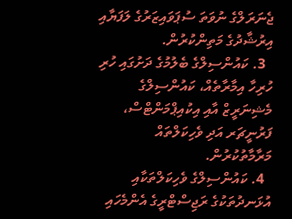ޖެނަރަލްގެ ނުވަތަ ސުޕަވައިޒަރުގެ ލަފަޔާއި އިރުޝާދުގެ މަތިންކުރުން.
  3. ކައުންސިލްގެ ބެލުމުގެ ދަށުގައި ހުރި ހުރިހާ އިމާރާތެއް، ކައުންސިލްގެ މެޝިނަރީޒް އާއި އިކުއިޕްމަންޓްސް، ފަރުނީޗަރ އަދި ވެހިކަލްތައް މަރާމާތުކުރުން.
  4. ކައުންސިލްގެ ވެހިކަލްތަކާއި އުޅަނދުތަކުގެ ރަޖިސްޓްރީގެ އެންމެހައި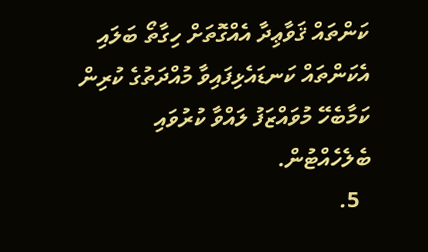ކަންތައް ޤަވާޢިދާ އެއްގޮތަށް ހިގާތޯ ބަލައި އެކަންތައް ކަނޑައެޅިފައިވާ މުއްދަތުގެ ކުރިން ކަމާބެހޭ މުވައްޒަފު ލައްވާ ކުރުވައި ބެލެހެއްޓުން.
  5.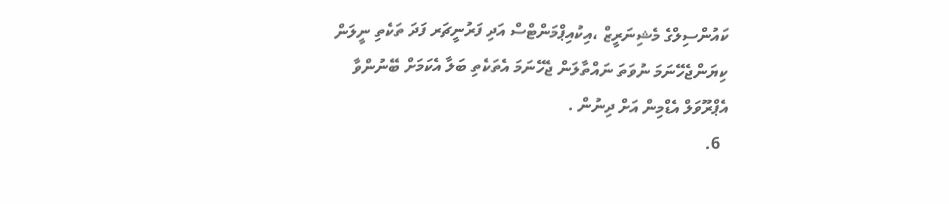ކައުންސިލްގެ މެޝިނަރީޒް ،އިކުއިޕްމަންޓްސް އަދި ފަރުނީޗަރ ފަދަ ތަކެތި ނީލަން ކިޔަންޖެހޭނަމަ ނުވަތަ ނައްތާލަން ޖެހޭނަމަ އެތަކެތި ބަލާ އެކަމަށް ބޭނުންވާ އެޕްރޫވަލް އެޑްމިން އަށް ދިނުން .
  6.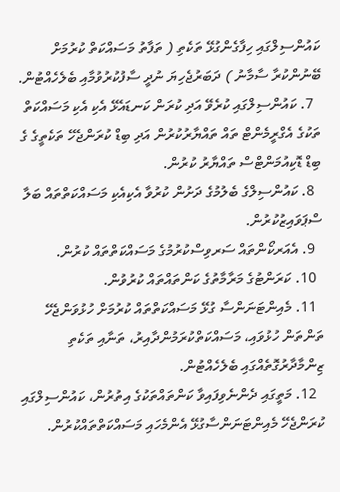ކައުންސިލްގައި ހިފާގެންގުޅޭ ތަކެތި ( ތަފާތު މަސައްކަތް ކުރުމަށް ބޭނުންކުރާ ސާމާނު ) ދަބަރުޖެހިޔަ ނުދީ ސާފުކުރުވުމާއި ބެލެހެއްޓުން.
  7. ކައުންސިލްގައި ކުރެވޭ އަދި ކުރަން ކަނޑައެޅޭ އެކި އެކި މަސައްކަތް ތަކުގެ އެގްރީމެންޓް ތައް ތައްޔާރުކުރުން އަދި ބިޑް ކުރަންޖެހޭ ތަކެތީގެ ގެ ބިޑް ޑޮކިއުމަންޓްސް ތައްޔާރު ކުރުން.
  8. ކައުންސިލްގެ ބެލުމުގެ ދަށުން ކުރުވާ އެކިއެކި މަސައްކަތްތައް ބަލާ ސްޕަވައިޒުކުރުން.
  9. އެއަރކޯންތައް ސަރވިސްކުރުމުގެ މަސައްކަތްތައް ކުރުން.
  10. ކަރަންޓުގެ މަރާމާތުގެ ކަންތައްތައް ކުރުވުން.
  11. މެއިންޓަނަންސާ ގުޅޭ މަސައްކަތްތައް ކުރުމަށް ހުޅުވަންޖެހޭ ތަންތަން ހުޅުވައި، މަސައްކަތްކުރަމުންދާއިރު، ތަނާއި ތަކެތި ޒިންމާދާރުގޮތެއްގައި ބެލެހެއްޓުން.
  12. މަތީގައި ދެންނެވިފައިވާ ކަންތައްތަކުގެ އިތުރުން، ކައުންސިލްގައި ކުރަންޖެހޭ މެއިންޓަނަންސާގުޅޭ އެންމެހައި މަސައްކަތްތައްކުރުން.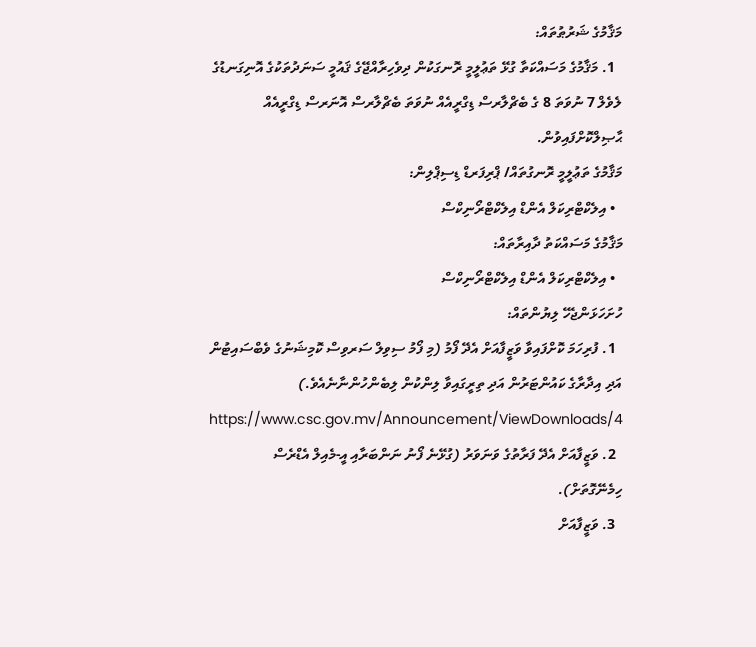މަޤާމުގެ ޝަރުޠުތައް:
  1. މަޤާމުގެ މަސައްކަތާ ގުޅޭ ތަޢުލީމީ ރޮނގަކުން ދިވެހިރާއްޖޭގެ ޤައުމީ ސަނަދުތަކުގެ އޮނިގަނޑުގެ ލެވެލް 7 ނުވަތަ 8 ގެ ބެޗްލާރސް ޑިގްރީއެއް ނުވަތަ ބެޗްލާރސް އޮނަރސް ޑިގްރީއެއް ޙާޞިލްކޮށްފައިވުން.
މަޤާމުގެ ތަޢުލީމީ ރޮނގުތައް/ ޕްރިފަރޑް ޑިސިޕްލިން:
  • އިލެކްޓްރިކަލް އެންޑް އިލެކްޓްރޯނިކްސް
މަޤާމުގެ މަސައްކަތު ދާއިރާތައް:
  • އިލެކްޓްރިކަލް އެންޑް އިލެކްޓްރޯނިކްސް
ހުށަހަޅަންޖެހޭ ލިޔުންތައް:
  1. ފުރިހަމަ ކޮށްފައިވާ ވަޒީފާއަށް އެދޭ ފޯމު (މި ފޯމު ސިވިލް ސަރވިސް ކޮމިޝަނުގެ ވެބްސައިޓުން އަދި އިދާރާގެ ކައުންޓަރުން އަދި ތިރީގައިވާ ލިންކުން ލިބެންހުންނާނެއެވެ.) https://www.csc.gov.mv/Announcement/ViewDownloads/4
  2. ވަޒީފާއަށް އެދޭ ފަރާތުގެ ވަނަވަރު (ގުޅޭނެ ފޯނު ނަންބަރާއި އީ-މެއިލް އެޑްރެސް ހިމެނޭގޮތަށް).
  3. ވަޒީފާއަށް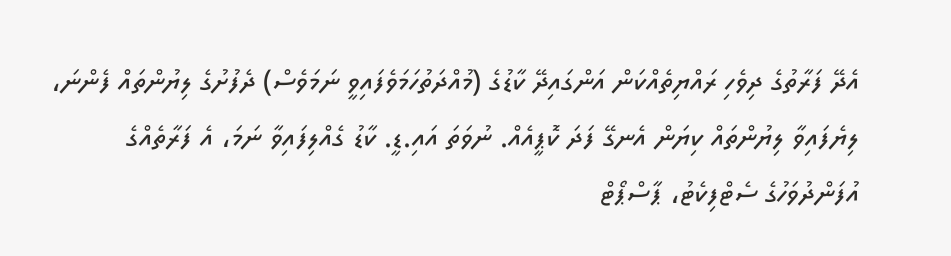އެދޭ ފަރާތުގެ ދިވެހި ރައްޔިތެއްކަން އަންގައިދޭ ކާޑުގެ (މުއްދަތުހަމަވެފައިވީ ނަމަވެސް) ދެފުށުގެ ލިޔުންތައް ފެންނަ، ލިޔެފައިވާ ލިޔުންތައް ކިޔަން އެނގޭ ފަދަ ކޮޕީއެއް. ނުވަތަ އައި.ޑީ. ކާޑު ގެއްލިފައިވާ ނަމަ، އެ ފަރާތެއްގެ އުފަންދުވަހުގެ ސެޓްފިކެޓު، ޕާސްޕޯޓް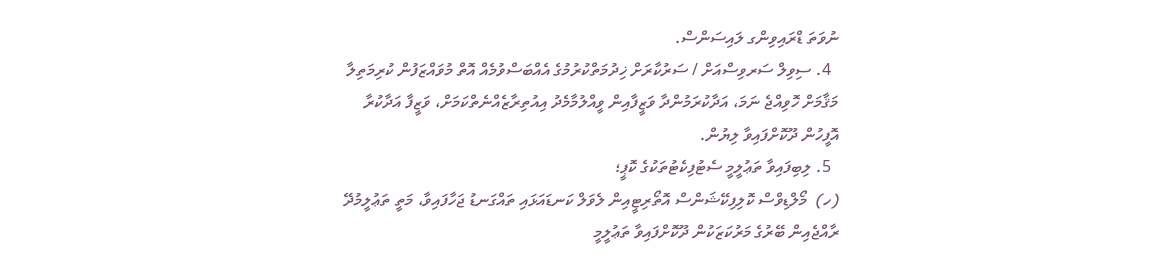ނުވަތަ ޑްރައިވިންގ ލައިސަންސް.
  4. ސިވިލް ސަރވިސްއަށް / ސަރުކާރަށް ޚިދުމަތްކުރުމުގެ އެއްބަސްވުމެއް އޮތް މުވައްޒަފުން ކުރިމަތިލާ މަޤާމަށް ހޮވިއްޖެ ނަމަ، އަދާކުރަމުންދާ ވަޒީފާއިން ވީއްލުމާމެދު އިއުތިރާޒެއްނެތްކަމަށް، ވަޒީފާ އަދާކުރާ އޮފީހުން ދޫކޮށްފައިވާ ލިޔުން.
  5. ލިބިފައިވާ ތަޢުލީމީ ސެޓުފިކެޓުތަކުގެ ކޮޕީ؛
(ހ)  މޯލްޑިވްސް ކޮލިފިކޭޝަންސް އޮތޯރިޓީއިން ލެވަލް ކަނޑައަޅައި ތައްގަނޑު ޖަހާފައިވާ، މަތީ ތަޢުލީމުދޭ ރާއްޖެއިން ބޭރުގެ މަރުކަޒަކުން ދޫކޮށްފައިވާ ތަޢުލީމީ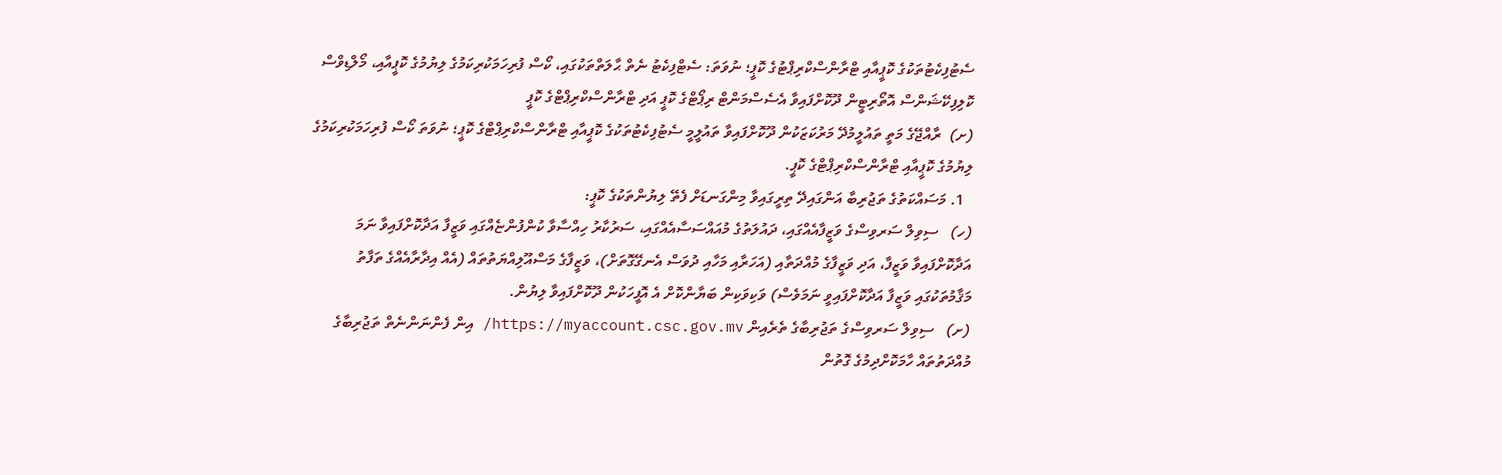ސެޓުފިކެޓުތަކުގެ ކޮޕީއާއި ޓްރާންސްކްރިޕްޓުގެ ކޮޕީ؛ ނުވަތަ: ސެޓްފިކެޓު ނެތް ޙާލަތްތަކުގައި، ކޯސް ފުރިހަމަކުރިކަމުގެ ލިޔުމުގެ ކޮޕީއާއި، މޯލްޑިވްސް ކޮލިފިކޭޝަންސް އޮތޯރިޓީން ދޫކޮށްފައިވާ އެސެސްމަންޓް ރިޕޯޓްގެ ކޮޕީ އަދި ޓްރާންސްކްރިޕްޓްގެ ކޮޕީ
(ށ)  ރާއްޖޭގެ މަތީ ތައުލީމުދޭ މަރުކަޒަކުން ދޫކޮށްފައިވާ ތައުލީމީ ސެޓުފިކެޓުތަކުގެ ކޮޕީއާއި ޓްރާންސްކްރިޕްޓްގެ ކޮޕީ؛ ނުވަތަ ކޯސް ފުރިހަމަކުރިކަމުގެ ލިޔުމުގެ ކޮޕީއާއި ޓްރާންސްކްރިޕްޓްގެ ކޮޕީ.
  1. މަސައްކަތުގެ ތަޖުރިބާ އަންގައިދޭ ތިރީގައިވާ މިންގަނޑަށް ފެތޭ ލިޔުންތަކުގެ ކޮޕީ:
(ހ)   ސިވިލް ސަރވިސްގެ ވަޒީފާއެއްގައި، ދައުލަތުގެ މުއައްސަސާއެއްގައި، ސަރުކާރު ހިއްސާވާ ކުންފުންޏެއްގައި ވަޒީފާ އަދާކޮށްފައިވާ ނަމަ އަދާކޮށްފައިވާ ވަޒީފާ، އަދި ވަޒީފާގެ މުއްދަތާއި (އަހަރާއި މަހާއި ދުވަސް އެނގޭގޮތަށް)، ވަޒީފާގެ މަސްއޫލިއްޔަތުތައް (އެއް އިދާރާއެއްގެ ތަފާތު މަޤާމުތަކުގައި ވަޒީފާ އަދާކޮށްފައިވީ ނަމަވެސް) ވަކިވަކިން ބަޔާންކޮށް އެ އޮފީހަކުން ދޫކޮށްފައިވާ ލިޔުން.
(ށ)   ސިވިލް ސަރވިސްގެ ތަޖުރިބާގެ ތެރެއިން https://myaccount.csc.gov.mv/ އިން ފެންނަންނެތް ތަޖުރިބާގެ މުއްދަތުތައް ހާމަކޮށްދިމުގެ ގޮތުން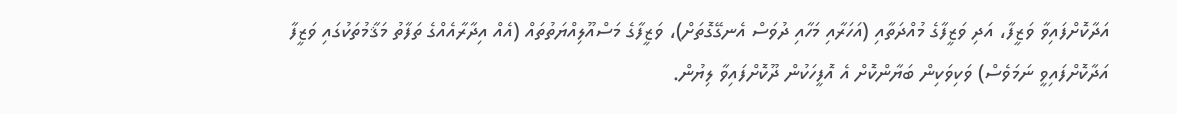އަދާކޮށްފައިވާ ވަޒީފާ، އަދި ވަޒީފާގެ މުއްދަތާއި (އަހަރާއި މަހާއި ދުވަސް އެނގޭގޮތަށް)، ވަޒީފާގެ މަސްއޫލިއްޔަތުތައް (އެއް އިދާރާއެއްގެ ތަފާތު މަޤާމުތަކުގައި ވަޒީފާ އަދާކޮށްފައިވީ ނަމަވެސް) ވަކިވަކިން ބަޔާންކޮށް އެ އޮފީހަކުން ދޫކޮށްފައިވާ ލިޔުން.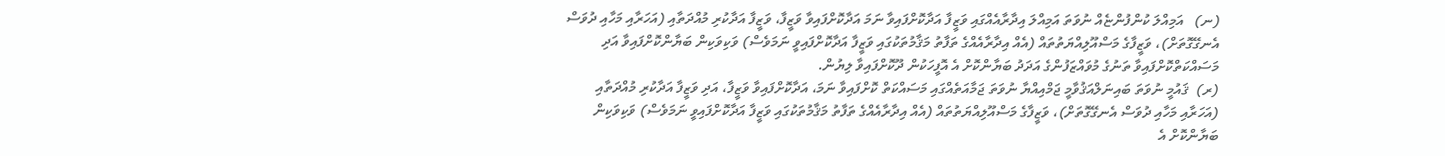(ނ)   އަމިއްލަ ކުންފުންޏެއް ނުވަތަ އަމިއްލަ އިދާރާއެއްގައި ވަޒީފާ އަދާކޮށްފައިވާ ނަމަ އަދާކޮށްފައިވާ ވަޒީފާ، ވަޒީފާ އަދާކުރި މުއްދަތާއި (އަހަރާއި މަހާއި ދުވަސް އެނގޭގޮތަށް)، ވަޒީފާގެ މަސްއޫލިއްޔަތުތައް (އެއް އިދާރާއެއްގެ ތަފާތު މަޤާމުތަކުގައި ވަޒީފާ އަދާކޮށްފައިވީ ނަމަވެސް) ވަކިވަކިން ބަޔާންކޮށްފައިވާ އަދި މަސައްކަތްކޮށްފައިވާ ތަނުގެ މުވައްޒަފުންގެ އަދަދު ބަޔާންކޮށް އެ އޮފީހަކުން ދޫކޮށްފައިވާ ލިޔުން.
(ރ)  ޤައުމީ ނުވަތަ ބައިނަލްއަޤުވާމީ ޖަމްއިއްޔާ ނުވަތަ ޖަމާއަތެއްގައި މަސައްކަތް ކޮށްފައިވާ ނަމަ، އަދާކޮށްފައިވާ ވަޒީފާ، އަދި ވަޒީފާ އަދާކުރި މުއްދަތާއި (އަހަރާއި މަހާއި ދުވަސް އެނގޭގޮތަށް)، ވަޒީފާގެ މަސްއޫލިއްޔަތުތައް (އެއް އިދާރާއެއްގެ ތަފާތު މަޤާމުތަކުގައި ވަޒީފާ އަދާކޮށްފައިވީ ނަމަވެސް) ވަކިވަކިން ބަޔާންކޮށް އެ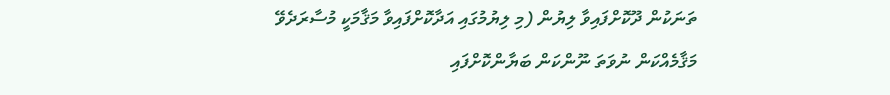ތަނަކުން ދޫކޮށްފައިވާ ލިޔުން (މި ލިޔުމުގައި އަދާކޮށްފައިވާ މަޤާމަކީ މުސާރަދެވޭ މަޤާމެއްކަން ނުވަތަ ނޫންކަން ބަޔާންކޮށްފައި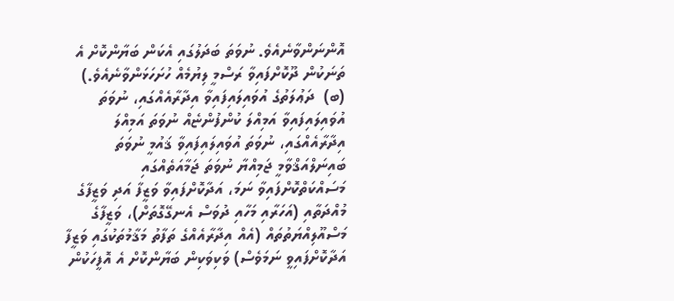އޮންނަންވާނެއެވެ. ނުވަތަ ބަދަލުގައި އެކަން ބަޔާންކޮށް އެ ތަނަކުން ދޫކޮށްފައިވާ ރަސްމީ ލިޔުމެއް ހުށަހަޅަންވާނެއެވެ.)
(ބ)  ދަޢުލަތުގެ އުވައިލައިފައިވާ އިދާރާއެއްގައި، ނުވަތަ އުވައިލައިފައިވާ އަމިއްލަ ކުންފުންޏެއް ނުވަތަ އަމިއްލަ އިދާރާއެއްގައި، ނުވަތަ އުވައިލައިފައިވާ ޤައުމީ ނުވަތަ ބައިނަލްއަޤްވާމީ ޖަމިއްޔާ ނުވަތަ ޖަމާއަތެއްގައި މަސައްކަތްކޮށްފައިވާ ނަމަ، އަދާކޮށްފައިވާ ވަޒީފާ އަދި ވަޒީފާގެ މުއްދަތާއި (އަހަރާއި މަހާއި ދުވަސް އެނގޭގޮތަށް)، ވަޒީފާގެ މަސްއޫލިއްޔަތުތައް (އެއް އިދާރާއެއްގެ ތަފާތު މަޤާމުތަކުގައި ވަޒީފާ އަދާކޮށްފައިވީ ނަމަވެސް) ވަކިވަކިން ބަޔާންކޮށް އެ އޮފީހަކުން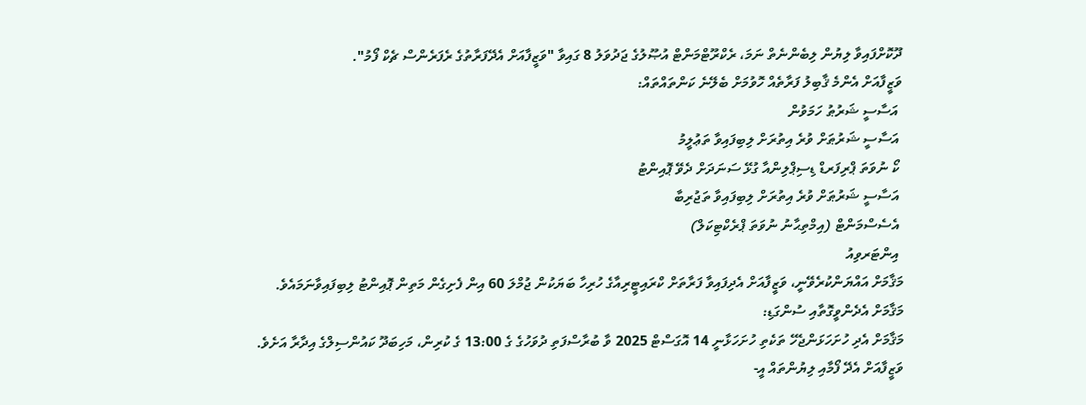ދޫކޮށްފައިވާ ލިޔުން ލިބެންނެތް ނަމަ، ރެކްރޫޓްމަންޓް އުޞޫލުގެ ޖަދުވަލު 8 ގައިވާ "ވަޒީފާއަށް އެދޭފަރާތުގެ ރެފަރެންސް ޗެކް ފޯމު".
ވަޒީފާއަށް އެންމެ ޤާބިލު ފަރާތެއް ހޮވުމަށް ބެލޭނެ ކަންތައްތައް:
 އަސާސީ ޝަރުޠު ހަމަވުން
 އަސާސީ ޝަރުޠަށް ވުރެ އިތުރަށް ލިބިފައިވާ ތަޢުލީމު
 ކޯ ނުވަތަ ޕްރިފަރޑް ޑިސިޕްލިންއާ ގުޅޭ ސަނަދަށް ދެވޭ ޕޮއިންޓު
 އަސާސީ ޝަރުޠަށް ވުރެ އިތުރަށް ލިބިފައިވާ ތަޖުރިބާ
 އެސެސްމަންޓް (އިމްތިޙާނު ނުވަތަ ޕްރެކްޓިކަލް)
 އިންޓަރވިއު
މަޤާމަށް އައްޔަންކުރެވޭނީ، ވަޒީފާއަށް އެދިފައިވާ ފަރާތަށް ކްރައިޓީރިއާގެ ހުރިހާ ބަޔަކުން ޖުމްލަ 60 އިން ފެށިގެން މަތިން ޕޮއިންޓު ލިބިފައިވާނަމައެވެ.
މަޤާމަށް އެދެންވީގޮތާއި ސުންގަޑި:
މަޤާމަށް އެދި ހުށަހަޅަންޖެހޭ ތަކެތި ހުށަހަޅާނީ 14 އޮގަސްޓް 2025 ވާ ބުރާސްފަތި ދުވަހުގެ ގެ 13:00 ގެ ކުރިން، މަހިބަދޫ ކައުންސިލްގެ އިދާރާ އަށެވެ.
ވަޒީފާއަށް އެދޭ ފޯމާއި ލިޔުންތައް އީ-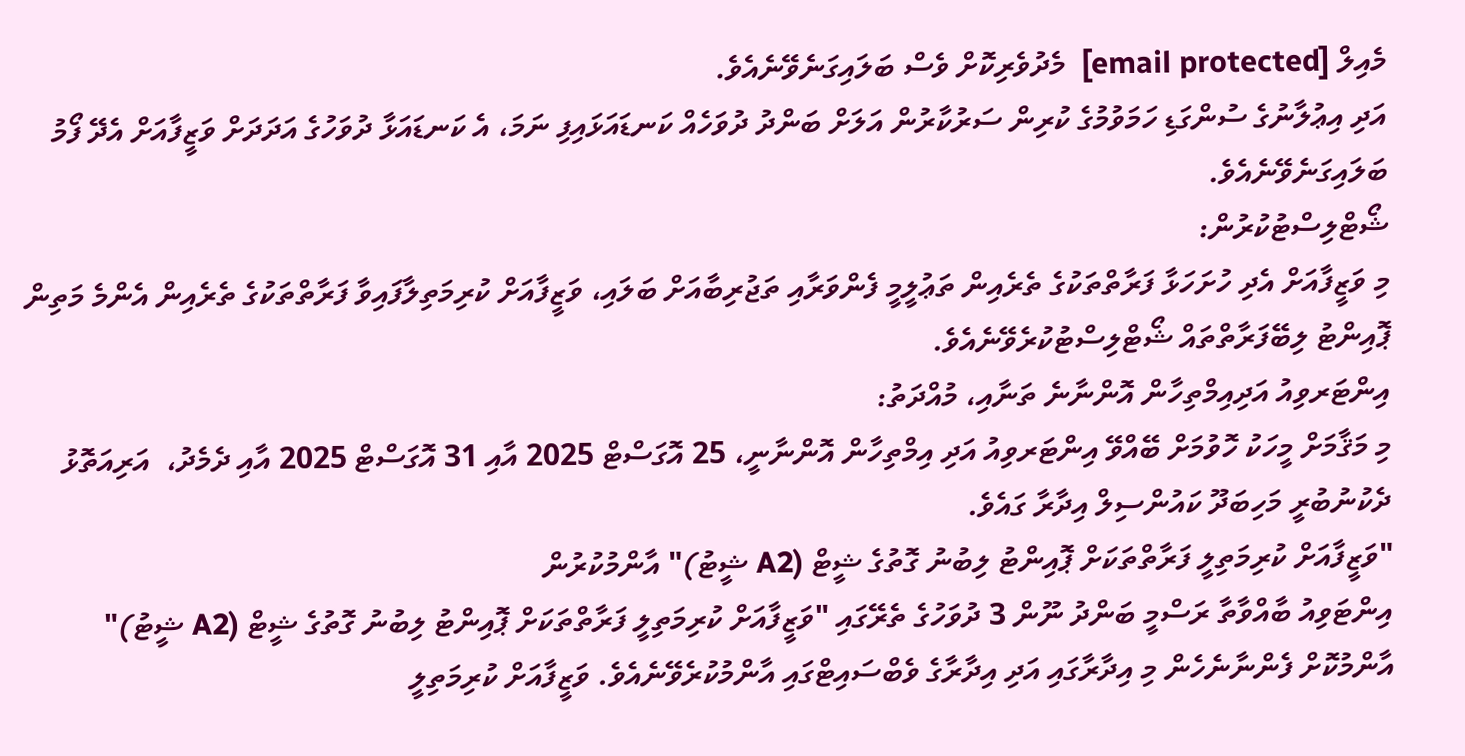މެއިލް [email protected]  މެދުވެރިކޮށް ވެސް ބަލައިގަނެވޭނެއެވެ.
އަދި އިޢުލާނުގެ ސުންގަޑި ހަމަވުމުގެ ކުރިން ސަރުކާރުން އަލަށް ބަންދު ދުވަހެއް ކަނޑައަޅައިފި ނަމަ، އެ ކަނޑައަޅާ ދުވަހުގެ އަދަދަށް ވަޒީފާއަށް އެދޭ ފޯމު ބަލައިގަނެވޭނެއެވެ.
ޝޯޓްލިސްޓުކުރުން:
މި ވަޒީފާއަށް އެދި ހުށަހަޅާ ފަރާތްތަކުގެ ތެރެއިން ތަޢުލީމީ ފެންވަރާއި ތަޖުރިބާއަށް ބަލައި، ވަޒީފާއަށް ކުރިމަތިލާފައިވާ ފަރާތްތަކުގެ ތެރެއިން އެންމެ މަތިން ޕޮއިންޓު ލިބޭފަރާތްތައް ޝޯޓްލިސްޓުކުރެވޭނެއެވެ.
އިންޓަރވިއު އަދިއިމްތިހާން އޮންނާނެ ތަނާއި، މުއްދަތު:
މި މަޤާމަށް މީހަކު ހޮވުމަށް ބޭއްވޭ އިންޓަރވިއު އަދި އިމްތިހާން އޮންނާނީ، 25 އޮގަސްޓް 2025 އާއި 31 އޮގަސްޓް 2025 އާއި ދެމެދު،  އަރިއަތޮޅު ދެކުނުބުރީ މަހިބަދޫ ކައުންސިލް އިދާރާ ގައެވެ.
"ވަޒީފާއަށް ކުރިމަތިލީ ފަރާތްތަކަށް ޕޮއިންޓު ލިބުނު ގޮތުގެ ޝީޓް (A2 ޝީޓު)" އާންމުކުރުން
އިންޓަވިއު ބާއްވާތާ ރަސްމީ ބަންދު ނޫން 3 ދުވަހުގެ ތެރޭގައި "ވަޒީފާއަށް ކުރިމަތިލީ ފަރާތްތަކަށް ޕޮއިންޓު ލިބުނު ގޮތުގެ ޝީޓް (A2 ޝީޓު)" އާންމުކޮށް ފެންނާނެހެން މި އިދާރާގައި އަދި އިދާރާގެ ވެބްސައިޓްގައި އާންމުކުރެވޭނެއެވެ. ވަޒީފާއަށް ކުރިމަތިލީ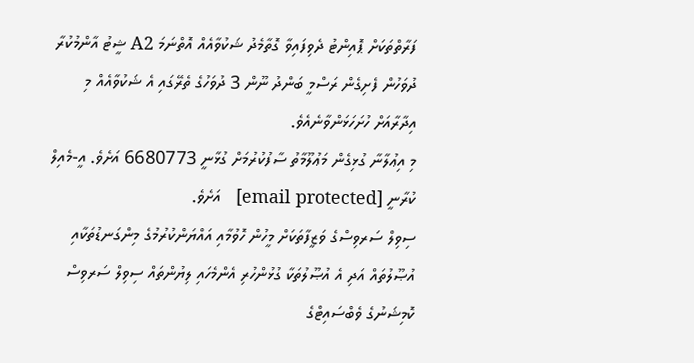ފަރާތްތަކަށް ޕޮއިންޓު ދެވިފައިވާ ގޮތާމެދު ޝަކުވާއެއް އޮތްނަމަ A2 ޝީޓު އާންމުކުރާ ދުވަހުން ފެށިގެން ރަސްމީ ބަންދު ނޫން 3 ދުވަހުގެ ތެރޭގައި އެ ޝަކުވާއެއް މި އިދާރާއަށް ހުށަހަޅަންވާނެއެވެ.
މި އިޢުލާނާ ގުޅިގެން މަޢުލޫމާތު ސާފުކުރުމަށް ގުޅާނީ 6680773 އަށެވެ. އީ-މެއިލް ކުރާނީ [email protected]   އަށެވެ.
ސިވިލް ސަރވިސްގެ ވަޒީފާތަކަށް މީހުން ހޮވުމާއި އައްޔަންކުރުމުގެ މިންގަނޑުތަކާއި އުޞޫލުތައް އަދި އެ އުޞޫލުތަކާ ގުޅުންހުރި އެންމެހައި ލިޔުންތައް ސިވިލް ސަރވިސް ކޮމިޝަނުގެ ވެބްސައިޓްގެ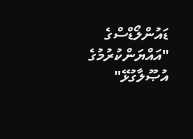ޑައުންލޯޑްސްގެ "އައްޔަންކުރުމުގެ އުޞޫލާގުޅޭ"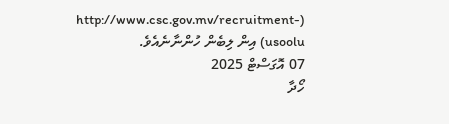(http://www.csc.gov.mv/recruitment-usoolu) އިން ލިބެން ހުންނާނެއެވެ.
07 އޮގަސްޓް 2025
ހޯދާ